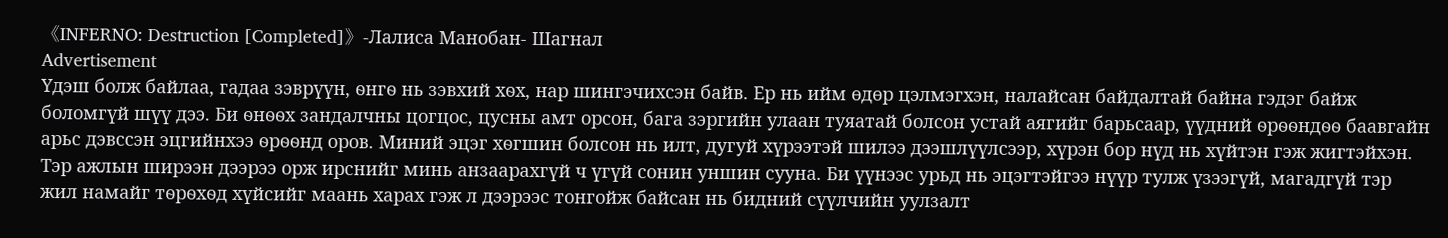《INFERNO: Destruction [Completed]》-Лалиса Манобан- Шагнал
Advertisement
Үдэш болж байлаа, гадаа зэврүүн, ѳнгѳ нь зэвхий хѳх, нар шингэчихсэн байв. Ер нь ийм өдөр цэлмэгхэн, налайсан байдалтай байна гэдэг байж боломгүй шүү дээ. Би ѳнѳѳх зандалчны цогцос, цусны амт орсон, бага зэргийн улаан туяатай болсон устай аягийг барьсаар, үүдний ѳрѳѳндѳѳ баавгайн арьс дэвссэн эцгийнхээ ѳрѳѳнд оров. Миний эцэг хѳгшин болсон нь илт, дугуй хүрээтэй шилээ дээшлүүлсээр, хүрэн бор нүд нь хүйтэн гэж жигтэйхэн. Тэр ажлын ширээн дээрээ орж ирснийг минь анзаарахгүй ч үгүй сонин уншин сууна. Би үүнээс урьд нь эцэгтэйгээ нүүр тулж үзээгүй, магадгүй тэр жил намайг тѳрѳхѳд хүйсийг маань харах гэж л дээрээс тонгойж байсан нь бидний сүүлчийн уулзалт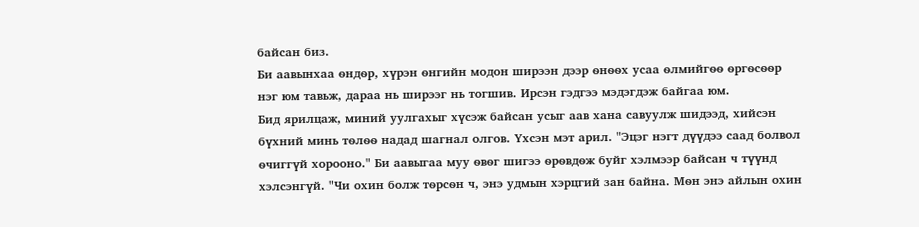байсан биз.
Би аавынхаа ѳндѳр, хүрэн ѳнгийн модон ширээн дээр ѳнѳѳх усаа ѳлмийгѳѳ ѳргѳсѳѳр нэг юм тавьж, дараа нь ширээг нь тогшив. Ирсэн гэдгээ мэдэгдэж байгаа юм.
Бид ярилцаж, миний уулгахыг хүсэж байсан усыг аав хана савуулж шидээд, хийсэн бүхний минь тѳлѳѳ надад шагнал олгов. Үхсэн мэт арил. "Эцэг нэгт дүүдээ саад болвол ѳчиггүй хорооно." Би аавыгаа муу ѳвѳг шигээ ѳрѳвдѳж буйг хэлмээр байсан ч түүнд хэлсэнгүй. "Чи охин болж тѳрсѳн ч, энэ удмын хэрцгий зан байна. Мѳн энэ айлын охин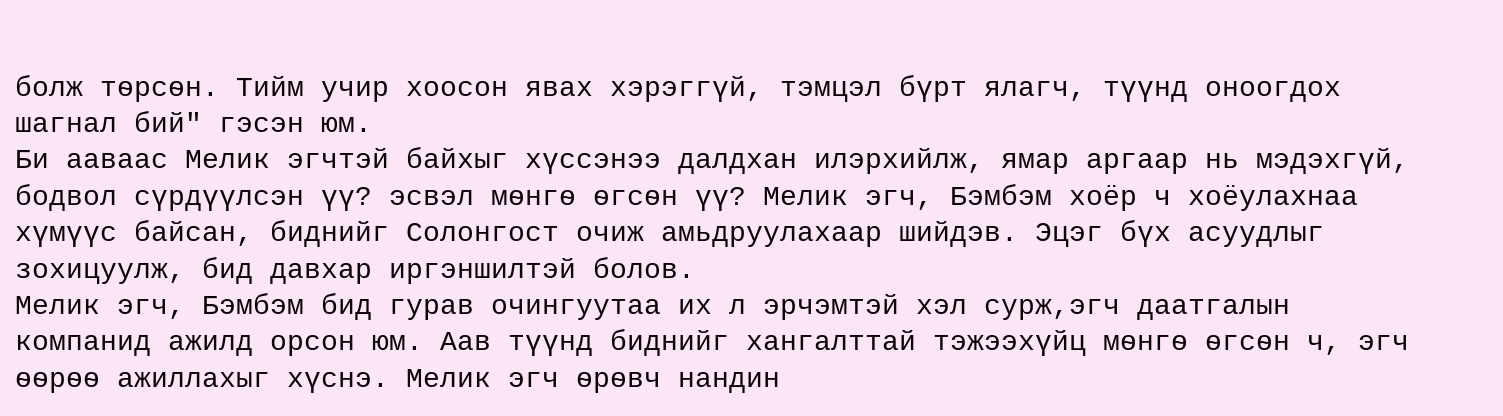болж тѳрсѳн. Тийм учир хоосон явах хэрэггүй, тэмцэл бүрт ялагч, түүнд оноогдох шагнал бий" гэсэн юм.
Би ааваас Мелик эгчтэй байхыг хүссэнээ далдхан илэрхийлж, ямар аргаар нь мэдэхгүй, бодвол сүрдүүлсэн үү? эсвэл мѳнгѳ ѳгсѳн үү? Мелик эгч, Бэмбэм хоёр ч хоёулахнаа хүмүүс байсан, биднийг Солонгост очиж амьдруулахаар шийдэв. Эцэг бүх асуудлыг зохицуулж, бид давхар иргэншилтэй болов.
Мелик эгч, Бэмбэм бид гурав очингуутаа их л эрчэмтэй хэл сурж,эгч даатгалын компанид ажилд орсон юм. Аав түүнд биднийг хангалттай тэжээхүйц мѳнгѳ ѳгсѳн ч, эгч ѳѳрѳѳ ажиллахыг хүснэ. Мелик эгч ѳрѳвч нандин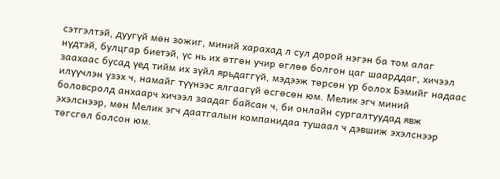сэтгэлтэй, дуугүй мѳн зожиг, миний харахад л сул дорой нэгэн ба том алаг нүдтэй, булцгар биетэй, үс нь их ѳтгѳн учир ѳглѳѳ болгон цаг шаарддаг, хичээл заахаас бусад үед тийм их зүйл ярьдаггүй, мэдээж тѳрсѳн үр болох Бэмийг надаас илүүчлэн үзэх ч, намайг түүнээс ялгаагүй ѳсгѳсѳн юм. Мелик эгч миний боловсролд анхаарч хичээл заадаг байсан ч, би онлайн сургалтуудад явж эхэлснээр, мѳн Мелик эгч даатгалын компанидаа тушаал ч дэвшиж эхэлснээр тѳгсгѳл болсон юм.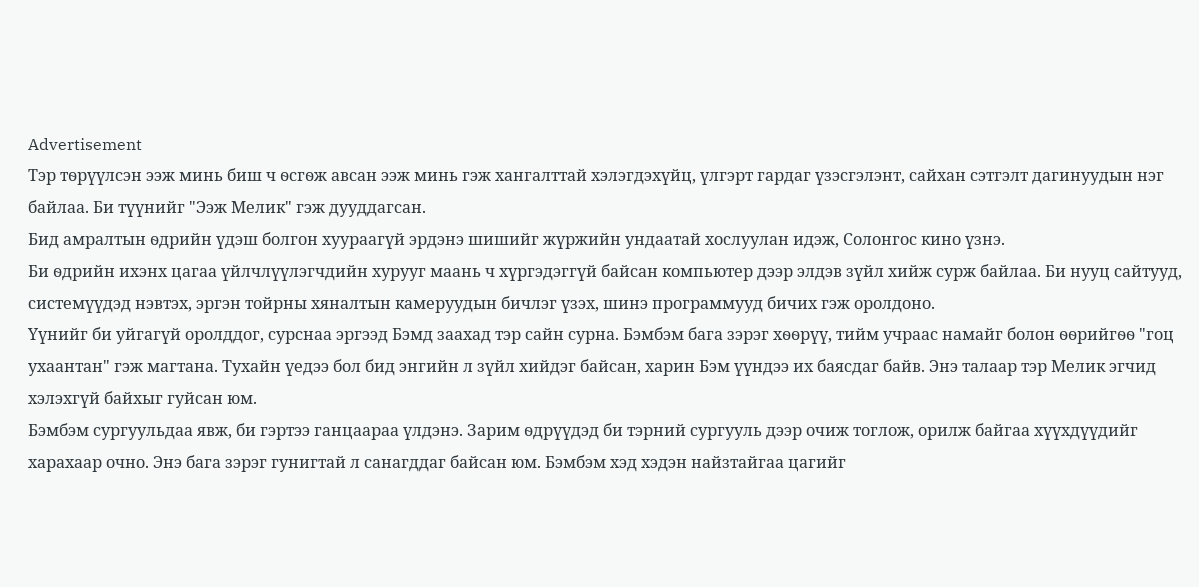Advertisement
Тэр тѳрүүлсэн ээж минь биш ч ѳсгѳж авсан ээж минь гэж хангалттай хэлэгдэхүйц, үлгэрт гардаг үзэсгэлэнт, сайхан сэтгэлт дагинуудын нэг байлаа. Би түүнийг "Ээж Мелик" гэж дууддагсан.
Бид амралтын ѳдрийн үдэш болгон хуураагүй эрдэнэ шишийг жүржийн ундаатай хослуулан идэж, Солонгос кино үзнэ.
Би ѳдрийн ихэнх цагаа үйлчлүүлэгчдийн хурууг маань ч хүргэдэггүй байсан компьютер дээр элдэв зүйл хийж сурж байлаа. Би нууц сайтууд, системүүдэд нэвтэх, эргэн тойрны хяналтын камеруудын бичлэг үзэх, шинэ программууд бичих гэж оролдоно.
Үүнийг би уйгагүй оролддог, сурснаа эргээд Бэмд заахад тэр сайн сурна. Бэмбэм бага зэрэг хѳѳрүү, тийм учраас намайг болон ѳѳрийгѳѳ "гоц ухаантан" гэж магтана. Тухайн үедээ бол бид энгийн л зүйл хийдэг байсан, харин Бэм үүндээ их баясдаг байв. Энэ талаар тэр Мелик эгчид хэлэхгүй байхыг гуйсан юм.
Бэмбэм сургуульдаа явж, би гэртээ ганцаараа үлдэнэ. Зарим ѳдрүүдэд би тэрний сургууль дээр очиж тоглож, орилж байгаа хүүхдүүдийг харахаар очно. Энэ бага зэрэг гунигтай л санагддаг байсан юм. Бэмбэм хэд хэдэн найзтайгаа цагийг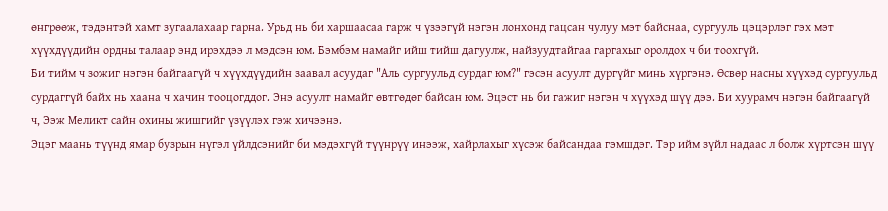ѳнгрѳѳж, тэдэнтэй хамт зугаалахаар гарна. Урьд нь би харшаасаа гарж ч үзээгүй нэгэн лонхонд гацсан чулуу мэт байснаа, сургууль цэцэрлэг гэх мэт хүүхдүүдийн ордны талаар энд ирэхдээ л мэдсэн юм. Бэмбэм намайг ийш тийш дагуулж, найзуудтайгаа гаргахыг оролдох ч би тоохгүй.
Би тийм ч зожиг нэгэн байгаагүй ч хүүхдүүдийн заавал асуудаг "Аль сургуульд сурдаг юм?" гэсэн асуулт дургүйг минь хүргэнэ. Ѳсвѳр насны хүүхэд сургуульд сурдаггүй байх нь хаана ч хачин тооцогддог. Энэ асуулт намайг ѳвтгѳдѳг байсан юм. Эцэст нь би гажиг нэгэн ч хүүхэд шүү дээ. Би хуурамч нэгэн байгаагүй ч, Ээж Меликт сайн охины жишгийг үзүүлэх гэж хичээнэ.
Эцэг маань түүнд ямар бузрын нүгэл үйлдсэнийг би мэдэхгүй түүнрүү инээж, хайрлахыг хүсэж байсандаа гэмшдэг. Тэр ийм зүйл надаас л болж хүртсэн шүү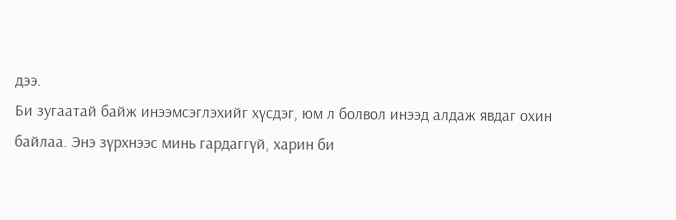дээ.
Би зугаатай байж инээмсэглэхийг хүсдэг, юм л болвол инээд алдаж явдаг охин байлаа. Энэ зүрхнээс минь гардаггүй, харин би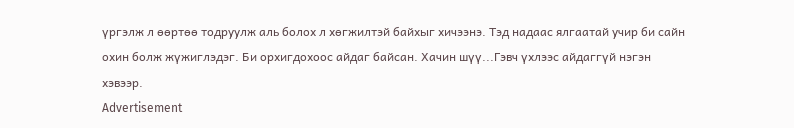үргэлж л ѳѳртѳѳ тодруулж аль болох л хѳгжилтэй байхыг хичээнэ. Тэд надаас ялгаатай учир би сайн охин болж жүжиглэдэг. Би орхигдохоос айдаг байсан. Хачин шүү...Гэвч үхлээс айдаггүй нэгэн хэвээр.
Advertisement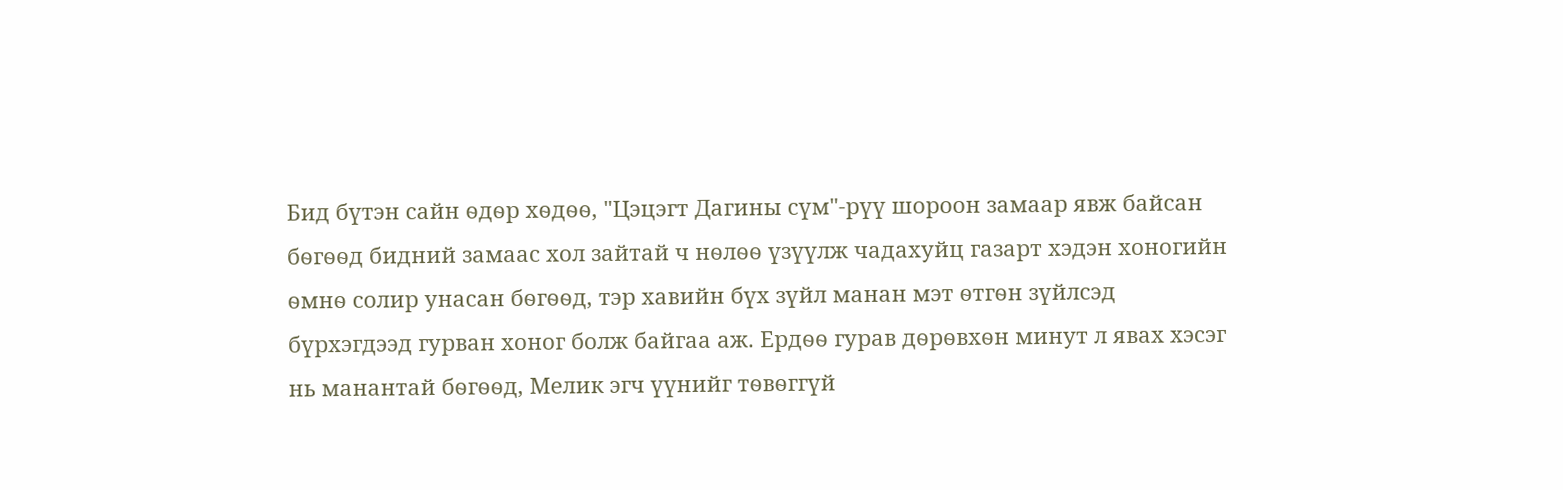Бид бүтэн сайн ѳдѳр хѳдѳѳ, "Цэцэгт Дагины сүм"-рүү шороон замаар явж байсан бѳгѳѳд бидний замаас хол зайтай ч нѳлѳѳ үзүүлж чадахуйц газарт хэдэн хоногийн ѳмнѳ солир унасан бѳгѳѳд, тэр хавийн бүх зүйл манан мэт ѳтгѳн зүйлсэд бүрхэгдээд гурван хоног болж байгаа аж. Ердѳѳ гурав дѳрѳвхѳн минут л явах хэсэг нь манантай бѳгѳѳд, Мелик эгч үүнийг тѳвѳггүй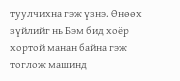туулчихна гэж үзнэ. Ѳнѳѳх зүйлийг нь Бэм бид хоёр хортой манан байна гэж тоглож машинд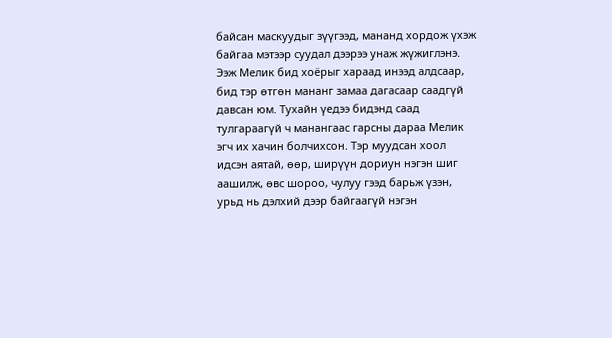байсан маскуудыг зүүгээд, мананд хордож үхэж байгаа мэтээр суудал дээрээ унаж жүжиглэнэ. Ээж Мелик бид хоёрыг хараад инээд алдсаар, бид тэр ѳтгѳн мананг замаа дагасаар саадгүй давсан юм. Тухайн үедээ бидэнд саад тулгараагүй ч манангаас гарсны дараа Мелик эгч их хачин болчихсон. Тэр муудсан хоол идсэн аятай, ѳѳр, ширүүн дориун нэгэн шиг аашилж, ѳвс шороо, чулуу гээд барьж үзэн, урьд нь дэлхий дээр байгаагүй нэгэн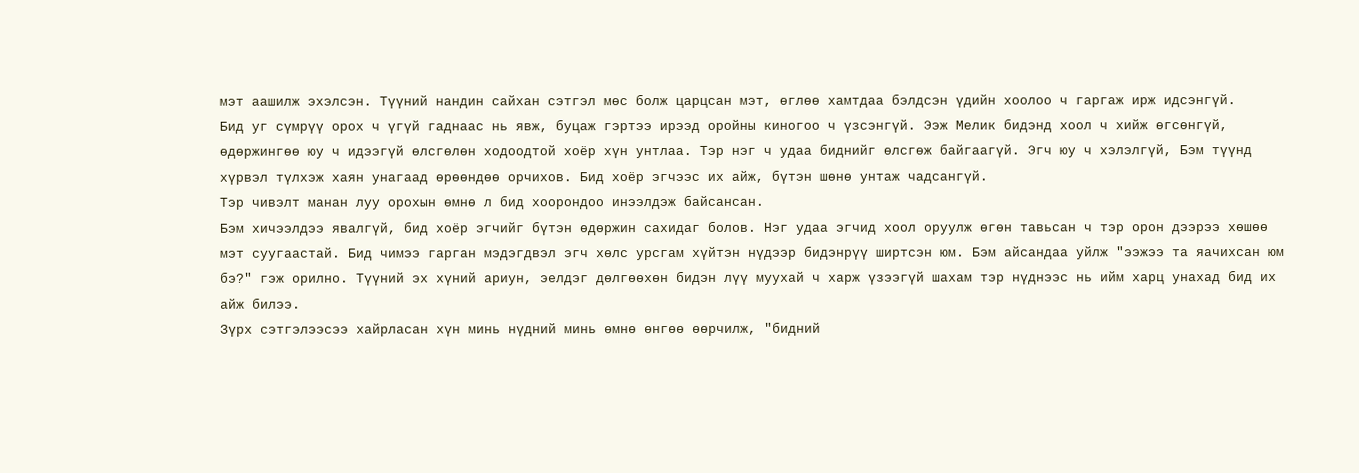мэт аашилж эхэлсэн. Түүний нандин сайхан сэтгэл мѳс болж царцсан мэт, ѳглѳѳ хамтдаа бэлдсэн үдийн хоолоо ч гаргаж ирж идсэнгүй.
Бид уг сүмрүү орох ч үгүй гаднаас нь явж, буцаж гэртээ ирээд оройны киногоо ч үзсэнгүй. Ээж Мелик бидэнд хоол ч хийж ѳгсѳнгүй, ѳдѳржингѳѳ юу ч идээгүй ѳлсгѳлѳн ходоодтой хоёр хүн унтлаа. Тэр нэг ч удаа биднийг ѳлсгѳж байгаагүй. Эгч юу ч хэлэлгүй, Бэм түүнд хүрвэл түлхэж хаян унагаад ѳрѳѳндѳѳ орчихов. Бид хоёр эгчээс их айж, бүтэн шѳнѳ унтаж чадсангүй.
Тэр чивэлт манан луу орохын ѳмнѳ л бид хоорондоо инээлдэж байсансан.
Бэм хичээлдээ явалгүй, бид хоёр эгчийг бүтэн ѳдѳржин сахидаг болов. Нэг удаа эгчид хоол оруулж ѳгѳн тавьсан ч тэр орон дээрээ хѳшѳѳ мэт суугаастай. Бид чимээ гарган мэдэгдвэл эгч хѳлс урсгам хүйтэн нүдээр бидэнрүү ширтсэн юм. Бэм айсандаа уйлж "ээжээ та яачихсан юм бэ?" гэж орилно. Түүний эх хүний ариун, эелдэг дѳлгѳѳхѳн бидэн лүү муухай ч харж үзээгүй шахам тэр нүднээс нь ийм харц унахад бид их айж билээ.
Зүрх сэтгэлээсээ хайрласан хүн минь нүдний минь ѳмнѳ ѳнгѳѳ ѳѳрчилж, "бидний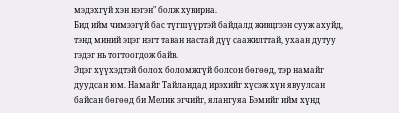мэдэхгүй хэн нэгэн" болж хувирна.
Бид ийм чимээгүй бас түгшүүртэй байдалд живцгээн сууж ахуйд, тэнд миний эцэг нэгт таван настай дүү саажилттай, ухаан дутуу гэдэг нь тогтоогдож байв.
Эцэг хүүхэдтэй болох боломжгүй болсон бѳгѳѳд, тэр намайг дуудсан юм. Намайг Тайландад ирэхийг хүсэж хүн явуулсан байсан бѳгѳѳд би Мелик эгчийг, ялангуяа Бэмийг ийм хүнд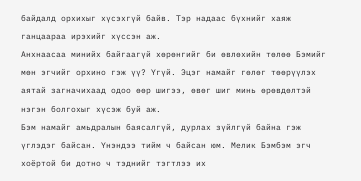байдалд орхихыг хүсэхгүй байв. Тэр надаас бүхнийг хаяж ганцаараа ирэхийг хүссэн аж.
Анхнаасаа минийх байгаагүй хѳрѳнгийг би ѳвлѳхийн тѳлѳѳ Бэмийг мѳн эгчийг орхино гэж үү? Үгүй. Эцэг намайг гѳлѳг тѳѳрүүлэх аятай загначихаад одоо ѳѳр шигээ, ѳвѳг шиг минь ѳрѳвдѳлтэй нэгэн болгохыг хүсэж буй аж.
Бэм намайг амьдралын баясалгүй, дурлах зүйлгүй байна гэж үглэдэг байсан. Үнэндээ тийм ч байсан юм. Мелик Бэмбэм эгч хоёртой би дотно ч тэднийг тэгтлээ их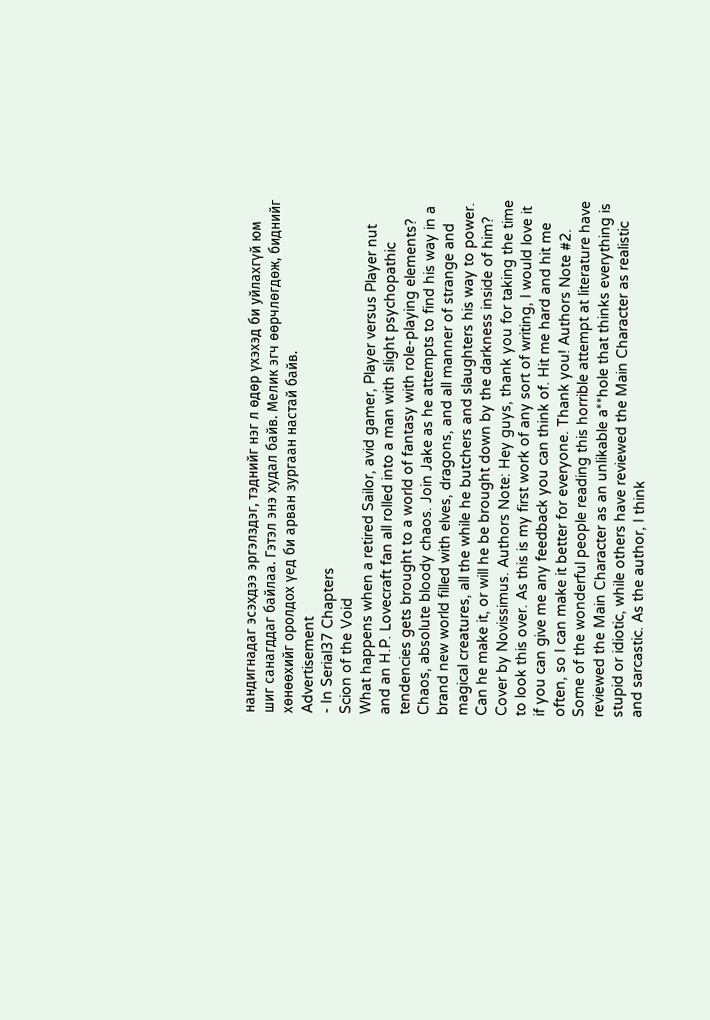нандигнадаг эсэхдээ эргэлздэг, тэднийг нэг л ѳдѳр үхэхэд би уйлахгүй юм шиг санагддаг байлаа. Гэтэл энэ худал байв. Мелик эгч ѳѳрчлѳгдѳж, биднийг хѳнѳѳхийг оролдох үед би арван зургаан настай байв.
Advertisement
- In Serial37 Chapters
Scion of the Void
What happens when a retired Sailor, avid gamer, Player versus Player nut and an H.P. Lovecraft fan all rolled into a man with slight psychopathic tendencies gets brought to a world of fantasy with role-playing elements? Chaos, absolute bloody chaos. Join Jake as he attempts to find his way in a brand new world filled with elves, dragons, and all manner of strange and magical creatures, all the while he butchers and slaughters his way to power. Can he make it, or will he be brought down by the darkness inside of him? Cover by Novissimus. Authors Note: Hey guys, thank you for taking the time to look this over. As this is my first work of any sort of writing, I would love it if you can give me any feedback you can think of. Hit me hard and hit me often, so I can make it better for everyone. Thank you! Authors Note #2. Some of the wonderful people reading this horrible attempt at literature have reviewed the Main Character as an unlikable a**hole that thinks everything is stupid or idiotic, while others have reviewed the Main Character as realistic and sarcastic. As the author, I think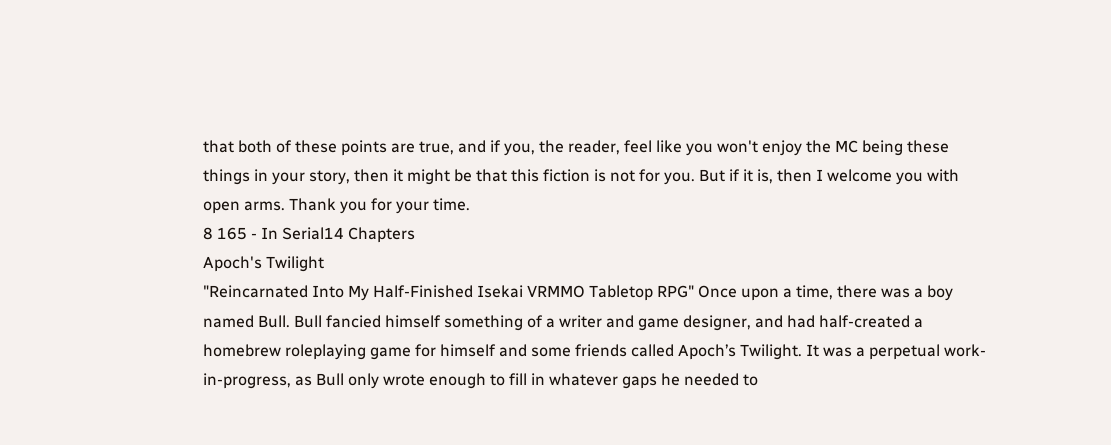that both of these points are true, and if you, the reader, feel like you won't enjoy the MC being these things in your story, then it might be that this fiction is not for you. But if it is, then I welcome you with open arms. Thank you for your time.
8 165 - In Serial14 Chapters
Apoch's Twilight
"Reincarnated Into My Half-Finished Isekai VRMMO Tabletop RPG" Once upon a time, there was a boy named Bull. Bull fancied himself something of a writer and game designer, and had half-created a homebrew roleplaying game for himself and some friends called Apoch’s Twilight. It was a perpetual work-in-progress, as Bull only wrote enough to fill in whatever gaps he needed to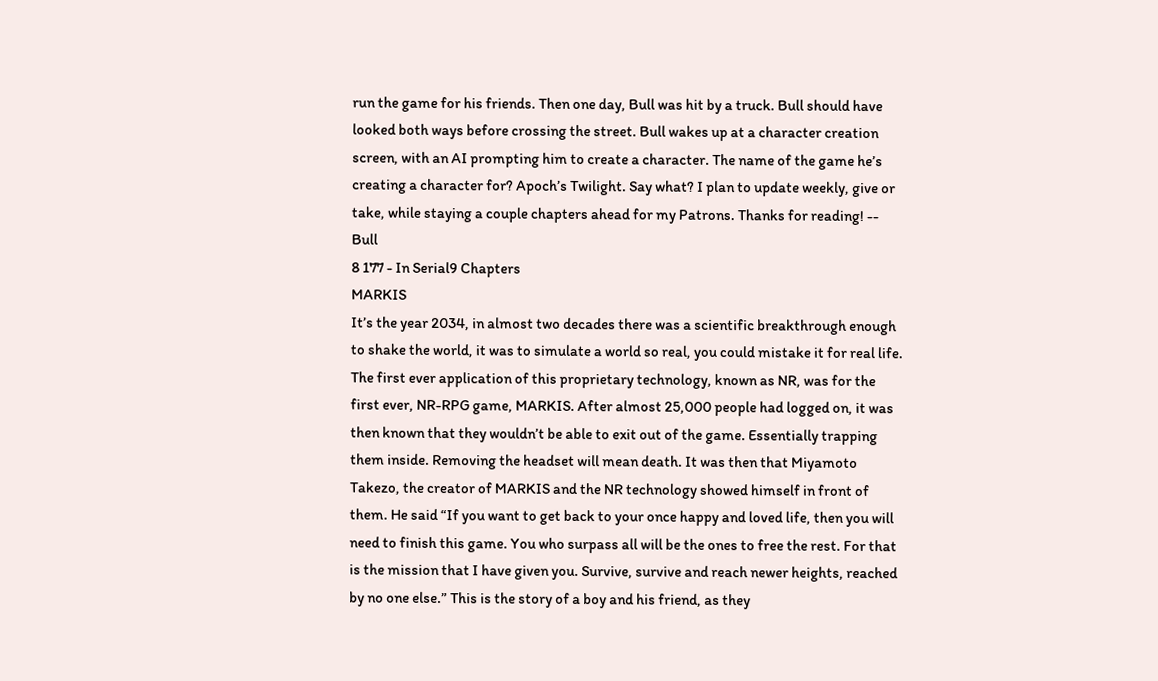run the game for his friends. Then one day, Bull was hit by a truck. Bull should have looked both ways before crossing the street. Bull wakes up at a character creation screen, with an AI prompting him to create a character. The name of the game he’s creating a character for? Apoch’s Twilight. Say what? I plan to update weekly, give or take, while staying a couple chapters ahead for my Patrons. Thanks for reading! -- Bull
8 177 - In Serial9 Chapters
MARKIS
It’s the year 2034, in almost two decades there was a scientific breakthrough enough to shake the world, it was to simulate a world so real, you could mistake it for real life. The first ever application of this proprietary technology, known as NR, was for the first ever, NR-RPG game, MARKIS. After almost 25,000 people had logged on, it was then known that they wouldn’t be able to exit out of the game. Essentially trapping them inside. Removing the headset will mean death. It was then that Miyamoto Takezo, the creator of MARKIS and the NR technology showed himself in front of them. He said “If you want to get back to your once happy and loved life, then you will need to finish this game. You who surpass all will be the ones to free the rest. For that is the mission that I have given you. Survive, survive and reach newer heights, reached by no one else.” This is the story of a boy and his friend, as they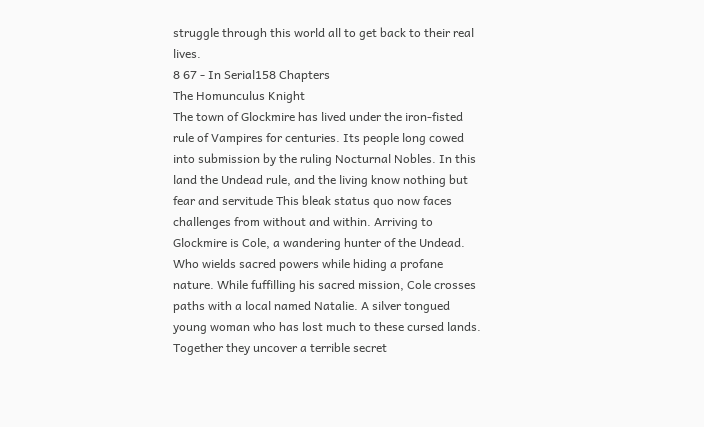struggle through this world all to get back to their real lives.
8 67 - In Serial158 Chapters
The Homunculus Knight
The town of Glockmire has lived under the iron-fisted rule of Vampires for centuries. Its people long cowed into submission by the ruling Nocturnal Nobles. In this land the Undead rule, and the living know nothing but fear and servitude This bleak status quo now faces challenges from without and within. Arriving to Glockmire is Cole, a wandering hunter of the Undead. Who wields sacred powers while hiding a profane nature. While fuffilling his sacred mission, Cole crosses paths with a local named Natalie. A silver tongued young woman who has lost much to these cursed lands. Together they uncover a terrible secret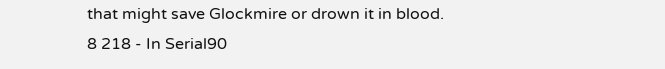that might save Glockmire or drown it in blood.
8 218 - In Serial90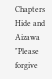Chapters
Hide and Aizawa
"Please forgive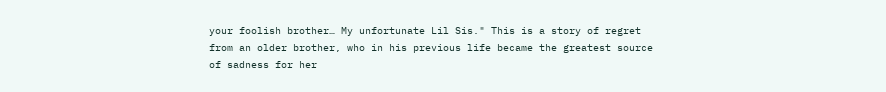your foolish brother… My unfortunate Lil Sis." This is a story of regret from an older brother, who in his previous life became the greatest source of sadness for her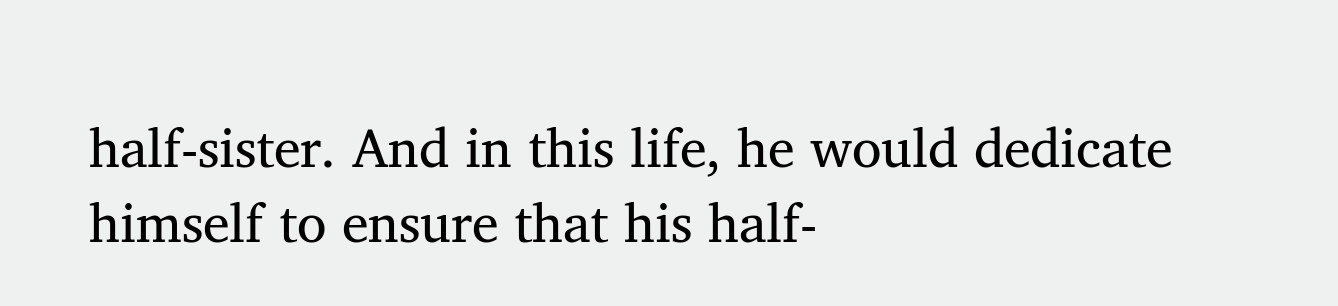half-sister. And in this life, he would dedicate himself to ensure that his half-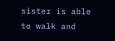sister is able to walk and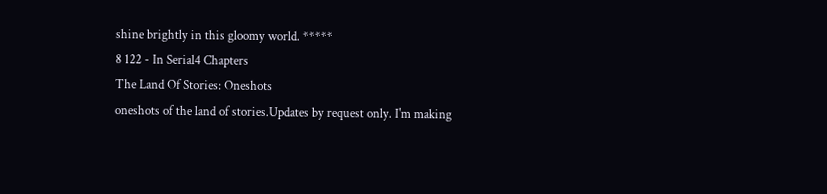shine brightly in this gloomy world. *****
8 122 - In Serial4 Chapters
The Land Of Stories: Oneshots
oneshots of the land of stories.Updates by request only. I'm making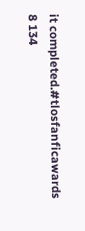it completed.#tlosfanficawards
8 134